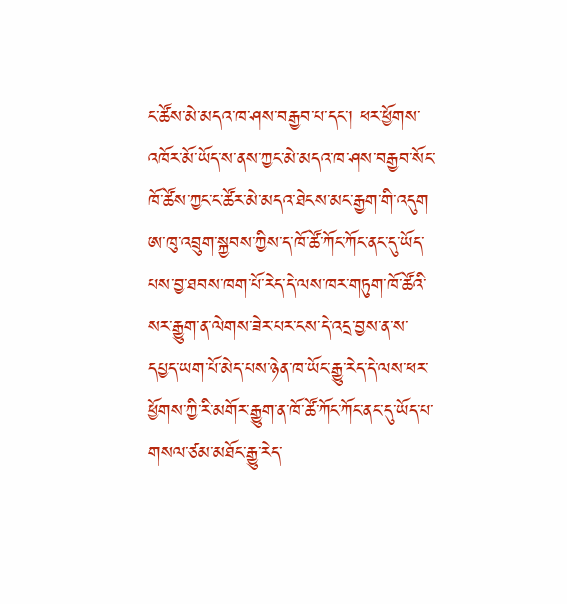ང་ཚོས་མེ་མདའ་ཁ་ཤས་བརྒྱབ་པ་དང་། ཕར་ཕྱོགས་འཁོར་མོ་ཡོད་ས་ནས་ཀྱང་མེ་མདའ་ཁ་ཤས་བརྒྱབ་སོང་ཁོ་ཚོས་ཀྱང་ང་ཚོར་མེ་མདའ་ཐེངས་མང་རྒྱག་གི་འདུག ཨ་ཁུ་འབྲུག་སྐྱབས་ཀྱིས་ད་ཁོ་ཚོ་ཀོང་ཀོང་ནང་དུ་ཡོད་པས་བྱ་ཐབས་ཁག་པོ་རེད་དེ་ལས་ཁར་གཏུག་ཁོ་ཚོའི་སར་རྒྱུག་ན་ལེགས་ཟེར་པར་ངས་དེ་འདྲ་བྱས་ན་ས་དཔྱད་ཡག་པོ་མེད་པས་ཉེན་ཁ་ཡོང་རྒྱུ་རེད་དེ་ལས་ཕར་ཕྱོགས་ཀྱི་རི་མགོར་རྒྱུག་ན་ཁོ་ཚོ་ཀོང་ཀོང་ནང་དུ་ཡོད་པ་གསལ་ཙམ་མཐོང་རྒྱུ་རེད་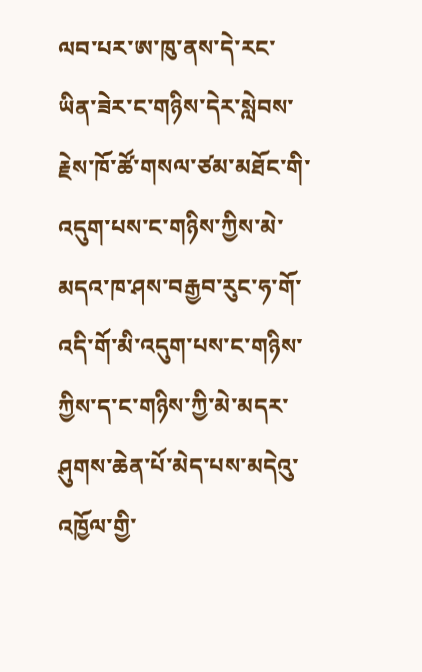ལབ་པར་ཨ་ཁུ་ནས་དེ་རང་ཡིན་ཟེར་ང་གཉིས་དེར་སླེབས་རྗེས་ཁོ་ཚོ་གསལ་ཙམ་མཐོང་གི་འདུག་པས་ང་གཉིས་ཀྱིས་མེ་མདའ་ཁ་ཤས་བརྒྱབ་རུང་ཧ་གོ་འདི་གོ་མི་འདུག་པས་ང་གཉིས་ཀྱིས་ད་ང་གཉིས་ཀྱི་མེ་མདར་ཤུགས་ཆེན་པོ་མེད་པས་མདེའུ་འཁྱོལ་གྱི་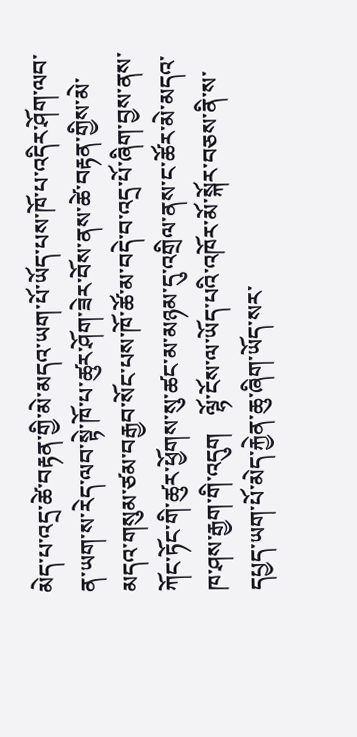མེད་པ་འདྲ་ཚེ་བརྟན་གྱི་མེ་མདའ་ཡག་པོ་ཡོད་པས་ཁོ་པ་འདིར་ཤོག་ལབ་ན་ཡག་ས་རེད་ལབ་སྟེ་ཁོ་པ་ཚུར་ཤོག་ཟེར་བོས་ནས་ཚེ་བརྟན་གྱིས་མེ་མདའ་གསུམ་ཙམ་བརྒྱབ་སོང་པས་ཁོ་ཚོ་མ་བདེ་བ་འདྲ་པོ་ཞིག་བྱས་ནས་ཀོང་ཏོང་གི་ཚུར་ཕྱོགས་སུ་ཚང་མ་མཉམ་དུ་འགྲིལ་ནས་ང་ཚོར་མེ་མདའ་ཁ་ཤས་རྒྱག་གི་འདུག   ལྷོ་ངོས་ལ་ཡོད་པའི་འཁོར་མོ་སྐོར་བཅས་ནི་ས་དཔྱད་ཡག་པོ་མེད་རྐྱེན་ཆུ་ཞིག་ཡོད་སར་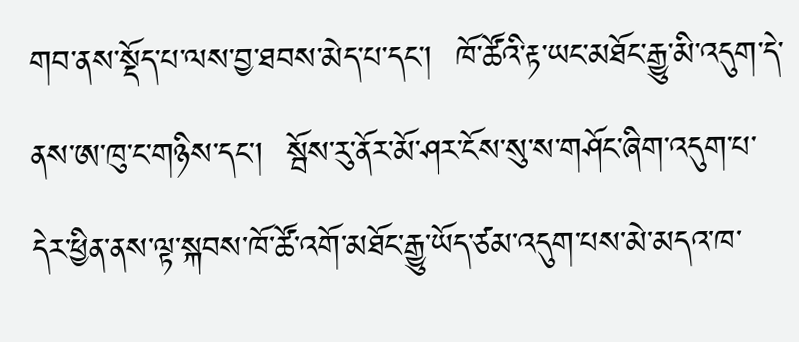གབ་ནས་སྡོད་པ་ལས་བྱ་ཐབས་མེད་པ་དང་།  ཁོ་ཚོའི་རྟ་ཡང་མཐོང་རྒྱུ་མི་འདུག་དེ་ནས་ཨ་ཁུ་ང་གཉིས་དང་།  སྦོས་རུ་ནོར་མོ་ཤར་ངོས་སུ་ས་གཤོང་ཞིག་འདུག་པ་དེར་ཕྱིན་ནས་ལྟ་སྐབས་ཁོ་ཚོ་འགོ་མཐོང་རྒྱུ་ཡོད་ཙམ་འདུག་པས་མེ་མདའ་ཁ་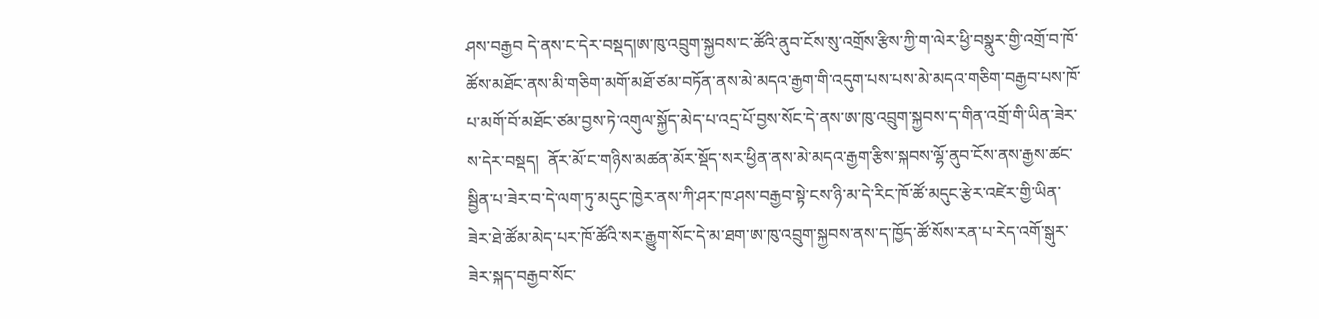ཤས་བརྒྱབ དེ་ནས་ང་དེར་བསྡད།ཨ་ཁུ་འབྲུག་སྐྱབས་ང་ཚོའི་ནུབ་ངོས་སུ་འགྲོས་རྩིས་ཀྱི་ག་ལེར་ཕྱི་བསྣུར་གྱི་འགྲོ་བ་ཁོ་ཚོས་མཐོང་ནས་མི་གཅིག་མགོ་མཐོ་ཙམ་བཏོན་ནས་མེ་མདའ་རྒྱག་གི་འདུག་པས་པས་མེ་མདའ་གཅིག་བརྒྱབ་པས་ཁོ་པ་མགོ་བོ་མཐོང་ཙམ་བྱས་ཏེ་འགུལ་སྐྱོད་མེད་པ་འདྲ་པོ་བྱས་སོང་དེ་ནས་ཨ་ཁུ་འབྲུག་སྐྱབས་ད་གིན་འགྲོ་གི་ཡིན་ཟེར་ས་དེར་བསྡད།  ནོར་མོ་ང་གཉིས་མཚན་མོར་སྡོད་སར་ཕྱིན་ནས་མེ་མདའ་རྒྱག་རྩིས་སྐབས་ལྷོ་ནུབ་ངོས་ནས་རྒྱས་ཚང་སྦྱིན་པ་ཟེར་བ་དེ་ལག་ཏུ་མདུང་ཁྱེར་ནས་ཀི་ཤར་ཁ་ཤས་བརྒྱབ་སྟེ་ངས་ཉི་མ་དེ་རིང་ཁོ་ཚོ་མདུང་རྩེར་འཛེར་གྱི་ཡིན་ཟེར་ཐེ་ཚོམ་མེད་པར་ཁོ་ཚོའི་སར་རྒྱུག་སོང་དེ་མ་ཐག་ཨ་ཁུ་འབྲུག་སྐྱབས་ནས་ད་ཁྱོད་ཚོ་སོས་རན་པ་རེད་འགོ་སྒུར་ཟེར་སྐད་བརྒྱབ་སོང་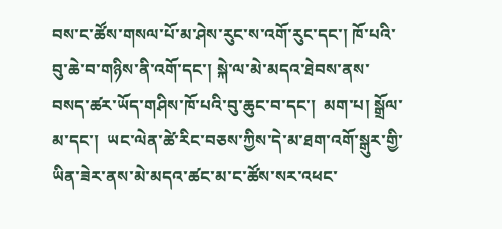བས་ང་ཚོས་གསལ་པོ་མ་ཤེས་རུང་ས་འགོ་རུང་དང་། ཁོ་པའི་བུ་ཆེ་བ་གཉིས་ནི་འགོ་དང་། སྐེ་ལ་མེ་མདའ་ཐེབས་ནས་བསད་ཚར་ཡོད་གཤིས་ཁོ་པའི་བུ་ཆུང་བ་དང་།  མག་པ། སྒྲོལ་མ་དང་།  ཡང་ལེན་ཚེ་རིང་བཅས་ཀྱིས་དེ་མ་ཐག་འགོ་སྒུར་གྱི་ཡིན་ཟེར་ནས་མེ་མདའ་ཚང་མ་ང་ཚོས་སར་འཕང་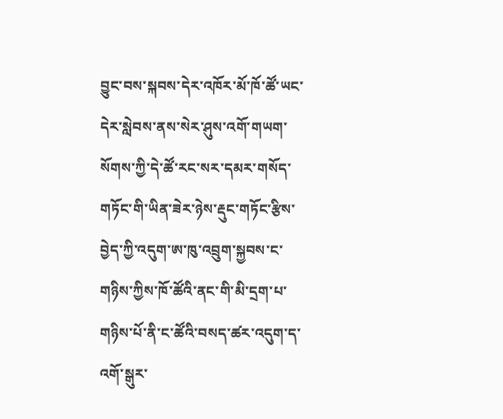བྱུང་བས་སྐབས་དེར་འཁོར་མོ་ཁོ་ཚོ་ཡང་དེར་སླེབས་ནས་སེར་ཤུས་འགོ་གཡག་སོགས་ཀྱི་དེ་ཚོ་རང་སར་དམར་གསོད་གཏོང་གི་ཡིན་ཟེར་ཉེས་རྡུང་གཏོང་རྩིས་བྱེད་ཀྱི་འདུག་ཨ་ཁུ་འབྲུག་སྐྱབས་ང་གཉིས་ཀྱིས་ཁོ་ཚོའི་ནང་གི་མི་དྲག་པ་གཉིས་པོ་ནི་ང་ཚོའི་བསད་ཚར་འདུག་ད་འགོ་སྒུར་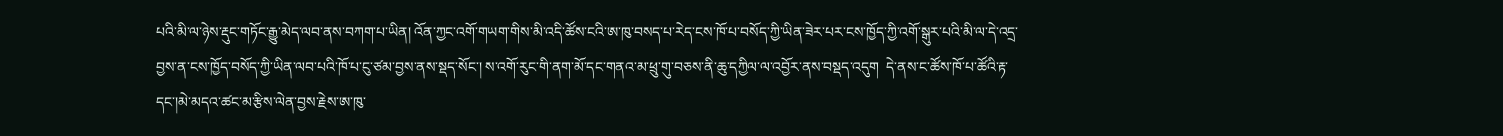པའི་མི་ལ་ཉེས་རྡུང་གཏོང་རྒྱུ་མེད་ལབ་ནས་བཀག་པ་ཡིན། འོན་ཀྱང་འགོ་གཡག་གིས་མི་འདི་ཚོས་ངའི་ཨ་ཁུ་བསད་པ་རེད་ངས་ཁོ་པ་བསོད་ཀྱི་ཡིན་ཟེར་པར་ངས་ཁྱོད་ཀྱི་འགོ་སྒུར་པའི་མི་ལ་དེ་འདྲ་བྱས་ན་ངས་ཁྱོད་བསོད་ཀྱི་ཡིན་ལབ་པའི་ཁོ་པ་ངུ་ཙམ་བྱས་ནས་སྡད་སོང་། ས་འགོ་རུང་གི་ནག་མོ་དང་གནའ་མ་ཕྲུ་གུ་བཅས་ནི་ཆུ་དཀྱིལ་ལ་འབྱོར་ནས་བསྡད་འདུག  དེ་ནས་ང་ཚོས་ཁོ་པ་ཚོའི་རྟ་དང་།མེ་མདའ་ཚང་མ་རྩིས་ལེན་བྱས་རྗེས་ཨ་ཁུ་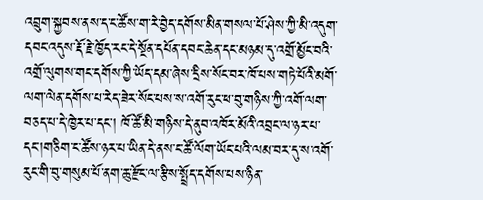འབྲུག་སྐྱབས་ནས་ད་ང་ཚོས་ག་རེ་བྱེད་དགོས་མིན་གསལ་པོ་ཤེས་ཀྱི་མི་འདུག་དབང་འདུས་རྡོ་རྗེ་ཁྱོད་རང་དེ་སྔོན་དཔོན་དབང་ཆེན་དང་མཉམ་དུ་འགྲོ་མྱོང་བའི་འགྲོ་ལུགས་གང་དགོས་ཀྱི་ཡོད་དམ་ཞེས་དྲིས་སོང་བར་ཁོ་པས་གཏེ་པོའི་མགོ་ལག་ལེན་དགོས་པ་རེད་ཟེར་སོང་པས་ས་འགོ་རུང་ཕ་བུ་གཉིས་ཀྱི་འགོ་ལག་བཅད་པ་དེ་ཁྱེར་པ་དང་། ཁོ་ཚོ་མི་གཉིས་དེ་ནུབ་འཁོར་མོའི་འབྲང་ལ་ཉར་པ་དང་།གཅིག་ང་ཚོས་ཉར་པ་ཡིན་དེ་ནས་ང་ཚོ་ལོག་ཡོང་པའི་ལམ་བར་དུ་ས་འགོ་རུང་གི་བུ་གསུམ་པོ་ནག་ཆུ་རྫོང་ལ་རྩིས་སྤྲོད་དགོས་པས་ཉིན་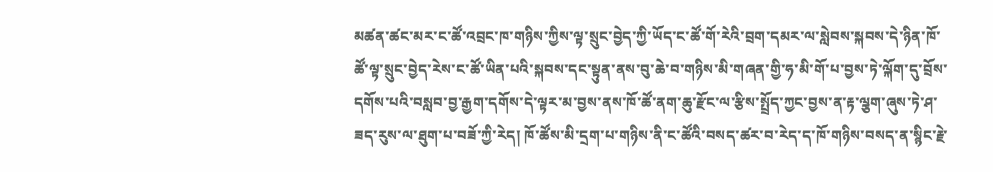མཚན་ཚང་མར་ང་ཚོ་འབྲང་ཁ་གཉིས་ཀྱིས་ལྟ་སྲུང་བྱེད་ཀྱི་ཡོད་ང་ཚོ་གོ་རེའི་བྲག་དམར་ལ་སླེབས་སྐབས་དེ་ཉིན་ཁོ་ཚོ་ལྟ་སྲུང་བྱེད་རེས་ང་ཚོ་ཡིན་པའི་སྐབས་དང་སྟུན་ནས་བུ་ཆེ་བ་གཉིས་མི་གཞན་གྱི་ཧ་མི་གོ་པ་བྱས་ཏེ་ལྐོག་དུ་བྲོས་དགོས་པའི་བསླབ་བྱ་རྒྱག་དགོས་དེ་ལྟར་མ་བྱས་ནས་ཁོ་ཚོ་ནག་ཆུ་རྫོང་ལ་རྩིས་སྤྲོད་ཀྱང་བྱས་ན་རྟ་ལྕག་ཞུས་ཏེ་ཤ་ཟད་རུས་ལ་ཐུག་པ་བཟོ་ཀྱི་རེད། ཁོ་ཚོས་མི་དྲག་པ་གཉིས་ནི་ང་ཚོའི་བསད་ཚར་བ་རེད་ད་ཁོ་གཉིས་བསད་ན་སྙིང་རྗེ་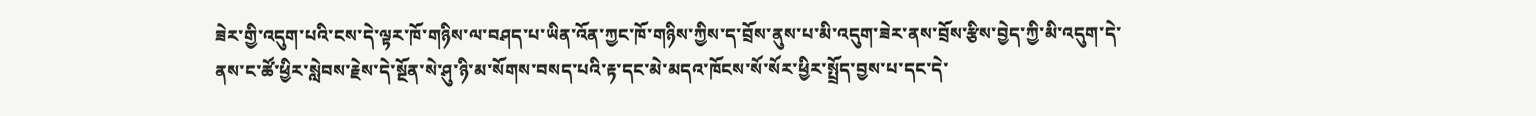ཟེར་གྱི་འདུག་པའི་ངས་དེ་ལྟར་ཁོ་གཉིས་ལ་བཤད་པ་ཡིན་འོན་ཀྱང་ཁོ་གཉིས་ཀྱིས་ད་བྲོས་ནུས་པ་མི་འདུག་ཟེར་ནས་བྲོས་རྩིས་བྱེད་ཀྱི་མི་འདུག་དེ་ནས་ང་ཚོ་ཕྱིར་སླེབས་རྗེས་དེ་སྔོན་སེ་ཤུ་ཉི་མ་སོགས་བསད་པའི་རྟ་དང་མེ་མདའ་ཁོངས་སོ་སོར་ཕྱིར་སྤྲོད་བྱས་པ་དང་དེ་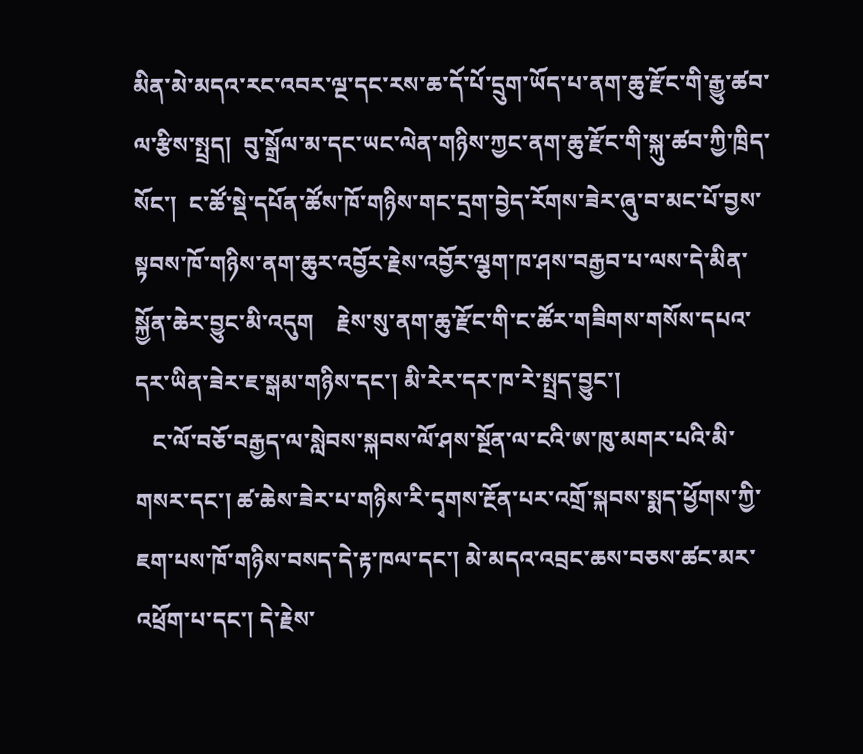མིན་མེ་མདའ་རང་འབར་ལྔ་དང་རས་ཆ་དོ་པོ་དྲུག་ཡོད་པ་ནག་ཆུ་རྫོང་གི་རྒྱུ་ཚབ་ལ་རྩིས་སྤྲད།  བུ་སྒྲོལ་མ་དང་ཡང་ལེན་གཉིས་ཀྱང་ནག་ཆུ་རྫོང་གི་སྐུ་ཚབ་ཀྱི་ཁྲིད་སོང་།  ང་ཚོ་སྡེ་དཔོན་ཚོས་ཁོ་གཉིས་གང་དྲག་བྱེད་རོགས་ཟེར་ཞུ་བ་མང་པོ་བྱས་སྟབས་ཁོ་གཉིས་ནག་ཆུར་འབྱོར་རྗེས་འབྱོར་ལྕག་ཁ་ཤས་བརྒྱབ་པ་ལས་དེ་མིན་སྐྱོན་ཆེར་བྱུང་མི་འདུག    རྗེས་སུ་ནག་ཆུ་རྫོང་གི་ང་ཚོར་གཟིགས་གསོས་དཔའ་དར་ཡིན་ཟེར་ཇ་སྒམ་གཉིས་དང་། མི་རེར་དར་ཁ་རེ་སྤྲད་བྱུང་།
   ང་ལོ་བཅོ་བརྒྱད་ལ་སླེབས་སྐབས་ལོ་ཤས་སྔོན་ལ་ངའི་ཨ་ཁུ་མགར་པའི་མི་གསར་དང་། ཚ་ཆེས་ཟེར་པ་གཉིས་རི་དྭགས་རྔོན་པར་འགྲོ་སྐབས་སྨད་ཕྱོགས་ཀྱི་ཇག་པས་ཁོ་གཉིས་བསད་དེ་རྟ་ཁལ་དང་། མེ་མདའ་འབྲང་ཆས་བཅས་ཚང་མར་འཕྲོག་པ་དང་། དེ་རྗེས་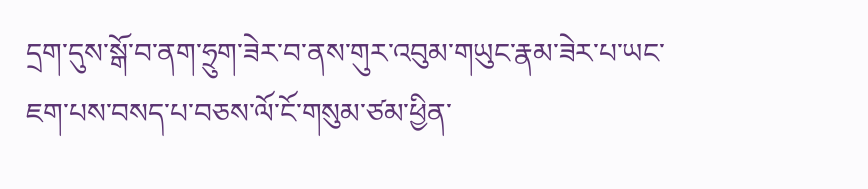དྲག་དུས་སྒོ་བ་ནག་ཧྲུག་ཟེར་བ་ནས་གུར་འབུམ་གཡུང་རྣམ་ཟེར་པ་ཡང་ཇག་པས་བསད་པ་བཅས་ལོ་ངོ་གསུམ་ཙམ་ཕྱིན་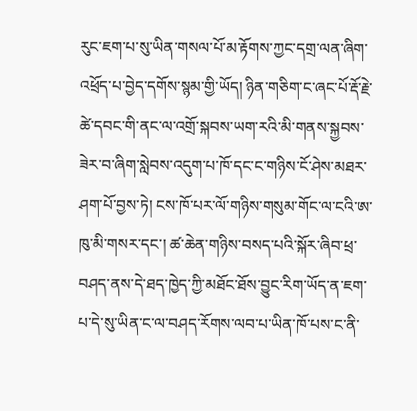རུང་ཇག་པ་སུ་ཡིན་གསལ་པོ་མ་རྟོགས་ཀྱང་དགྲ་ལན་ཞིག་འཕྲོད་པ་བྱེད་དགོས་སྙམ་གྱི་ཡོད། ཉིན་གཅིག་ང་ཞང་པོ་རྡོ་རྗེ་ཚེ་དབང་གི་ནང་ལ་འགྲོ་སྐབས་ཡག་རའི་མི་གནས་སྐྱབས་ཟེར་བ་ཞིག་སླེབས་འདུག་པ་ཁོ་དང་ང་གཉིས་ངོ་ཤེས་མཐར་ཤག་པོ་བྱས་ཏེ། ངས་ཁོ་པར་ལོ་གཉིས་གསུམ་གོང་ལ་ངའི་ཨ་ཁུ་མི་གསར་དང་། ཚ་ཆེན་གཉིས་བསད་པའི་སྐོར་ཞིབ་ཕྲ་བཤད་ནས་དེ་ཐད་ཁྱེད་ཀྱི་མཐོང་ཐོས་བྱུང་རིག་ཡོད་ན་ཇག་པ་དེ་སུ་ཡིན་ང་ལ་བཤད་རོགས་ལབ་པ་ཡིན་ཁོ་པས་ང་ནི་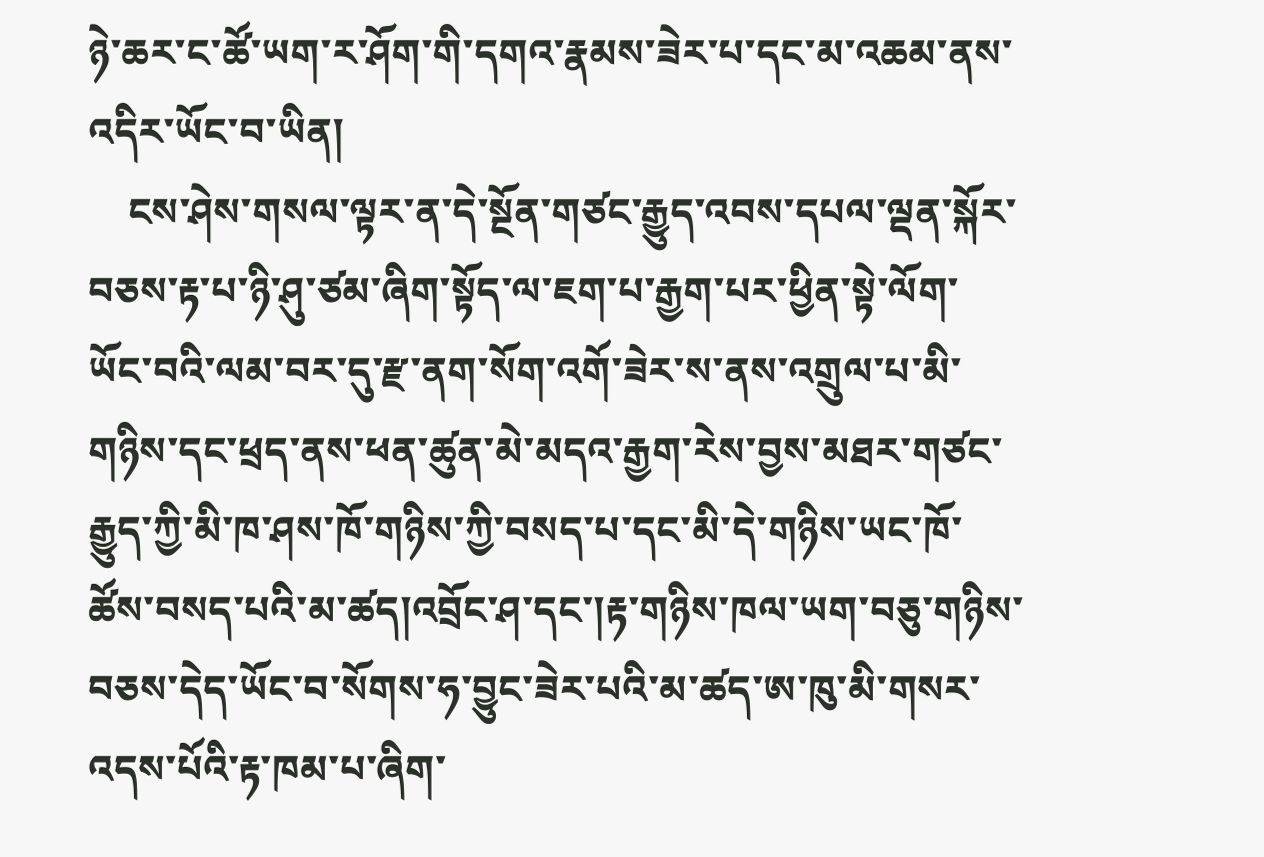ཉེ་ཆར་ང་ཚོ་ཡག་ར་ཤོག་གི་དགའ་རྣམས་ཟེར་པ་དང་མ་འཆམ་ནས་འདིར་ཡོང་བ་ཡིན།
    ངས་ཤེས་གསལ་ལྟར་ན་དེ་སྔོན་གཙང་རྒྱུད་འབས་དཔལ་ལྡན་སྐོར་བཅས་རྟ་པ་ཉི་ཤུ་ཙམ་ཞིག་སྟོད་ལ་ཇག་པ་རྒྱག་པར་ཕྱིན་སྟེ་ལོག་ཡོང་བའི་ལམ་བར་དུ་རྫ་ནག་སོག་འགོ་ཟེར་ས་ནས་འགྲུལ་པ་མི་གཉིས་དང་ཕྲད་ནས་ཕན་ཚུན་མེ་མདའ་རྒྱག་རེས་བྱས་མཐར་གཙང་རྒྱུད་ཀྱི་མི་ཁ་ཤས་ཁོ་གཉིས་ཀྱི་བསད་པ་དང་མི་དེ་གཉིས་ཡང་ཁོ་ཚོས་བསད་པའི་མ་ཚད།འབྲོང་ཤ་དང་།རྟ་གཉིས་ཁལ་ཡག་བཅུ་གཉིས་བཅས་དེད་ཡོང་བ་སོགས་ཧ་བྱུང་ཟེར་པའི་མ་ཚད་ཨ་ཁུ་མི་གསར་འདས་པོའི་རྟ་ཁམ་པ་ཞིག་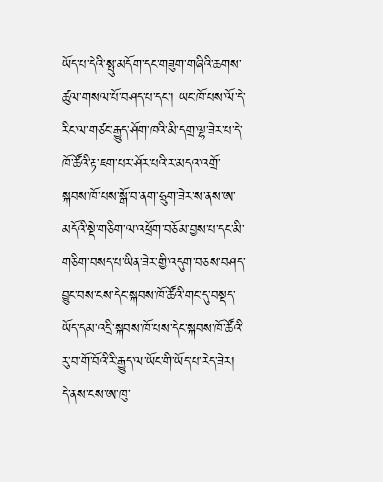ཡོད་པ་དེའི་སྤུ་མདོག་དང་གཟུག་གཞིའི་ཆགས་ཚུལ་གསལ་པོ་བཤད་པ་དང་། ཡང་ཁོ་པས་ལོ་དེ་རིང་ལ་གཙང་རྒྱུད་ཤོག་ཁའི་མི་དགྲ་ལྷ་ཟེར་པ་དེ་ཁོ་ཚོའི་རྟ་ཇག་པར་ཤོར་པའི་ར་མདའ་འགྲོ་སྐབས་ཁོ་པས་སྒོ་བ་ནག་ཧྲུག་ཟེར་ས་ནས་ཨ་མདོའི་སྡེ་གཅིག་ལ་འཕྲོག་བཅོམ་བྱས་པ་དང་མི་གཅིག་བསད་པ་ཡིན་ཟེར་གྱི་འདུག་བཅས་བཤད་བྱུང་བས་ངས་དེང་སྐབས་ཁོ་ཚོའི་གང་དུ་བསྡད་ཡོད་དམ་འདྲི་སྐབས་ཁོ་པས་དེང་སྐབས་ཁོ་ཚོའི་རུ་བ་གོ་བོའི་རི་རྒྱུད་ལ་ཡོང་གི་ཡོད་པ་རེད་ཟེར། དེ་ནས་ངས་ཨ་ཁུ་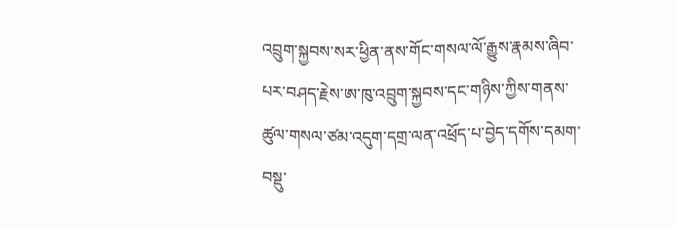འབྲུག་སྐྱབས་སར་ཕྱིན་ནས་གོང་གསལ་ལོ་རྒྱུས་རྣམས་ཞིབ་པར་བཤད་རྗེས་ཨ་ཁུ་འབྲུག་སྐྱབས་དང་གཉིས་ཀྱིས་གནས་ཚུལ་གསལ་ཙམ་འདུག་དགྲ་ལན་འཕྲོད་པ་བྱེད་དགོས་དམག་བསྡུ་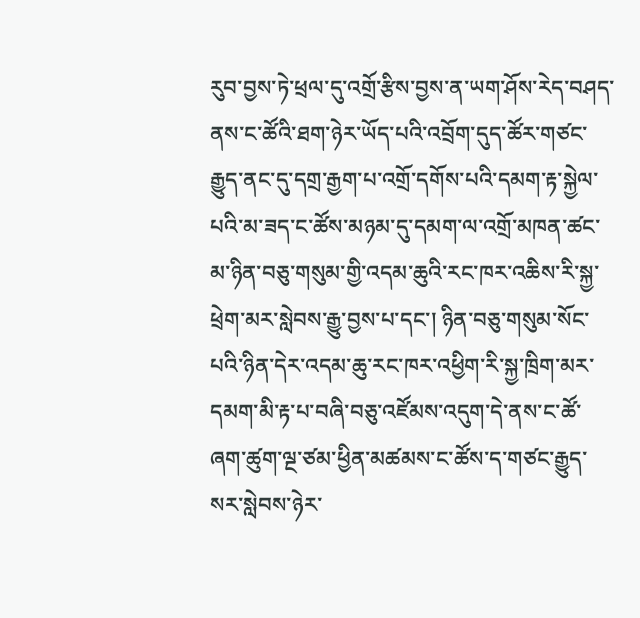རུབ་བྱས་ཏེ་ཕྲལ་དུ་འགྲོ་རྩིས་བྱས་ན་ཡག་ཤོས་རེད་བཤད་ནས་ང་ཚོའི་ཐག་ཉེར་ཡོད་པའི་འབྲོག་དུད་ཚོར་གཙང་རྒྱུད་ནང་དུ་དགྲ་རྒྱག་པ་འགྲོ་དགོས་པའི་དམག་རྟ་སྐྱེལ་པའི་མ་ཟད་ང་ཚོས་མཉམ་དུ་དམག་ལ་འགྲོ་མཁན་ཚང་མ་ཉིན་བཅུ་གསུམ་གྱི་འདམ་ཆུའི་རང་ཁར་འཆིས་རི་སྐྱ་ཕྲེག་མར་སླེབས་རྒྱུ་བྱས་པ་དང་། ཉིན་བཅུ་གསུམ་སོང་པའི་ཉིན་དེར་འདམ་ཆུ་རང་ཁར་འཕྱིག་རི་སྐྱ་ཁྲིག་མར་དམག་མི་རྟ་པ་བཞི་བཅུ་འཛོམས་འདུག་དེ་ནས་ང་ཚོ་ཞག་ཚུག་ལྔ་ཙམ་ཕྱིན་མཚམས་ང་ཚོས་ད་གཙང་རྒྱུད་སར་སླེབས་ཉེར་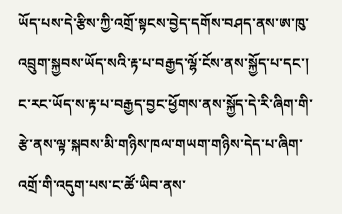ཡོད་པས་དེ་རྩིས་ཀྱི་འགྲོ་སྟངས་བྱེད་དགོས་བཤད་ནས་ཨ་ཁུ་འབྲུག་སྐྱབས་ཡོད་སའི་རྟ་པ་བརྒྱད་ལྷོ་ངོས་ནས་སྐྱོད་པ་དང་། ང་རང་ཡོད་ས་རྟ་པ་བརྒྱད་བྱང་ཕྱོགས་ནས་སྐྱོད་དེ་རི་ཞིག་གི་རྩེ་ནས་ལྟ་སྐབས་མི་གཉིས་ཁལ་གཡག་གཉིས་དེད་པ་ཞིག་འགྲོ་གི་འདུག་པས་ང་ཚོ་ཡིབ་ནས་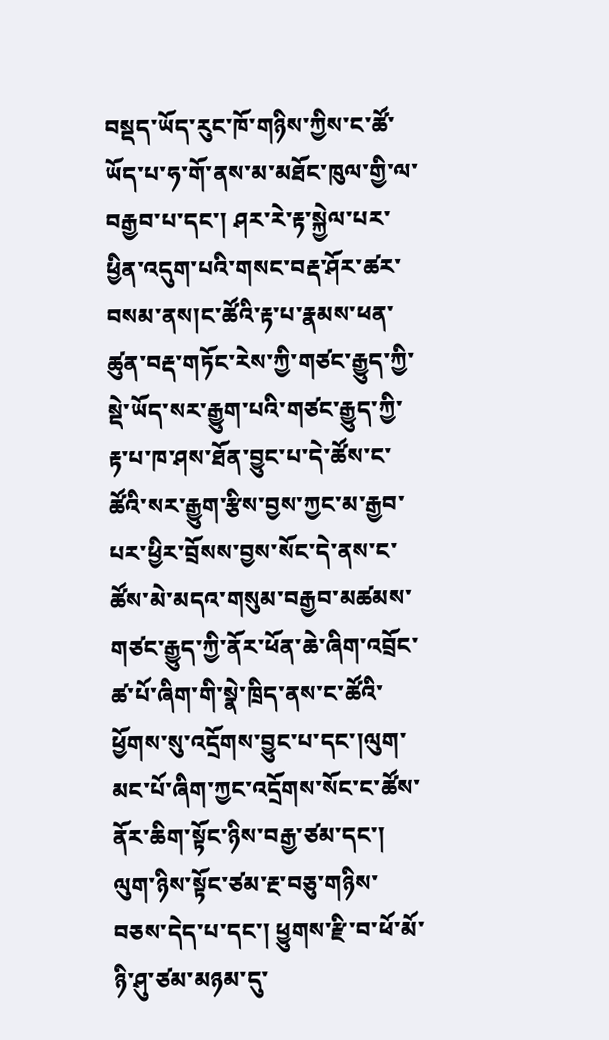བསྡད་ཡོད་རུང་ཁོ་གཉིས་ཀྱིས་ང་ཚོ་ཡོད་པ་ཧ་གོ་ནས་མ་མཐོང་ཁུལ་གྱི་ལ་བརྒྱབ་པ་དང་། ཤར་རེ་རྟ་སྐྱེལ་པར་ཕྱིན་འདུག་པའི་གསང་བརྡ་ཤོར་ཚར་བསམ་ནས།ང་ཚོའི་རྟ་པ་རྣམས་ཕན་ཚུན་བརྡ་གཏོང་རེས་ཀྱི་གཙང་རྒྱུད་ཀྱི་སྡེ་ཡོད་སར་རྒྱུག་པའི་གཙང་རྒྱུད་ཀྱི་རྟ་པ་ཁ་ཤས་ཐོན་བྱུང་པ་དེ་ཚོས་ང་ཚོའི་སར་རྒྱུག་རྩིས་བྱས་ཀྱང་མ་རྒྱབ་པར་ཕྱིར་བྲོསས་བྱས་སོང་དེ་ནས་ང་ཚོས་མེ་མདའ་གསུམ་བརྒྱབ་མཚམས་གཙང་རྒྱུད་ཀྱི་ནོར་ཕོན་ཆེ་ཞིག་འབྲོང་ཚ་པོ་ཞིག་གི་སྣེ་ཁྲིད་ནས་ང་ཚོའི་ཕྱོགས་སུ་འདྲོགས་བྱུང་པ་དང་།ལུག་མང་པོ་ཞིག་ཀྱང་འདྲོགས་སོང་ང་ཚོས་ནོར་ཆིག་སྟོང་ཉིས་བརྒྱ་ཙམ་དང་། ལུག་ཉིས་སྟོང་ཙམ་རྔ་བཅུ་གཉིས་བཅས་དེད་པ་དང་། ཕྱུགས་རྫི་བ་ཕོ་མོ་ཉི་ཤུ་ཙམ་མཉམ་དུ་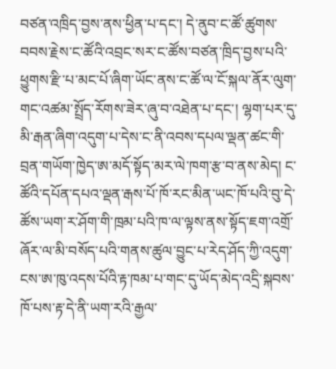བཙན་འཁྲིད་བྱས་ནས་ཕྱིན་པ་དང་། དེ་ནུབ་ང་ཚོ་ཚུགས་བབས་རྗེས་ང་ཚོའི་འབྲང་སར་ང་ཚོས་བཙན་ཁྲིད་བྱས་པའི་ཕྱུགས་རྫི་པ་མང་པོ་ཞིག་ཡོང་ནས་ང་ཚོ་ལ་ངོ་སྐལ་ནོར་ལུག་གང་འཚམ་སྤྲོད་རོགས་ཟེར་ཞུ་བ་འཐེན་པ་དང་། ལྷག་པར་དུ་མི་རྒན་ཞིག་འདུག་པ་དེས་ང་ནི་འབས་དཔལ་ལྡན་ཚང་གི་བྲན་གཡོག་ཁྱེད་ཨ་མདོ་སྟོད་མར་ལེ་ཁག་རྩ་བ་ནས་མེད། ང་ཚོའི་དཔོན་དཔའ་ལྡན་རྒས་པོ་ཁོ་རང་མིན་ཡང་ཁོ་པའི་བུ་དེ་ཚོས་ཡག་ར་ཤོག་གི་ཁྲམ་པའི་ཁ་ལ་ལྟས་ནས་སྟོད་ཇག་འགྲོ་ཞོར་ལ་མི་བསོད་པའི་གནས་ཚུལ་བྱུང་པ་རེད་ཤོད་ཀྱི་འདུག་ངས་ཨ་ཁུ་འདས་པོའི་རྟ་ཁམ་པ་གང་དུ་ཡོད་མེད་འདྲི་སྐབས་ཁོ་པས་རྟ་དེ་ནི་ཡག་རའི་རྒྱལ་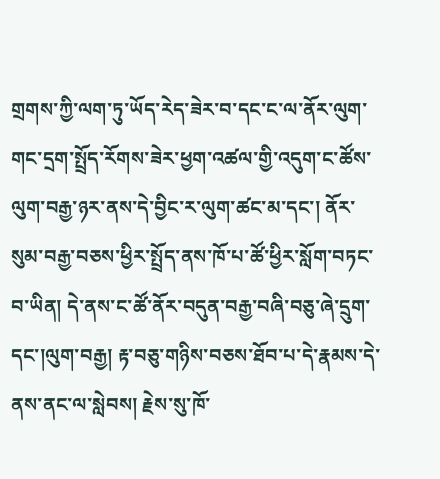གྲགས་ཀྱི་ལག་ཏུ་ཡོད་རེད་ཟེར་བ་དང་ང་ལ་ནོར་ལུག་གང་དྲག་སྤྲོད་རོགས་ཟེར་ཕྱག་འཚལ་གྱི་འདུག་ང་ཚོས་ལུག་བརྒྱ་ཉར་ནས་དེ་བྱིང་ར་ལུག་ཚང་མ་དང་། ནོར་སུམ་བརྒྱ་བཅས་ཕྱིར་སྤྲོད་ནས་ཁོ་པ་ཚོ་ཕྱིར་སློག་བཏང་བ་ཡིན། དེ་ནས་ང་ཚོ་ནོར་བདུན་བརྒྱ་བཞི་བཅུ་ཞེ་དྲུག་དང་།ལུག་བརྒྱ། རྟ་བཅུ་གཉིས་བཅས་ཐོབ་པ་དེ་རྣམས་དེ་ནས་ནང་ལ་སླེབས། རྗེས་སུ་ཁོ་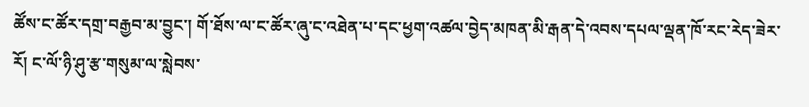ཚོས་ང་ཚོར་དགྲ་བརྒྱབ་མ་བྱུང་། གོ་ཐོས་ལ་ང་ཚོར་ཞུ་ང་འཐེན་པ་དང་ཕྱག་འཚལ་བྱེད་མཁན་མི་རྒན་དེ་འབས་དཔལ་ལྡན་ཁོ་རང་རེད་ཟེར་རོ། ང་ལོ་ཉི་ཤུ་རྩ་གསུམ་ལ་སླེབས་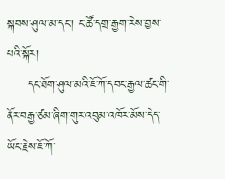སྐབས་ཤུལ་མ་དང་། ང་ཚོ་དགྲ་རྒྱག་རེས་བྱས་པའི་སྐོར།
     དང་ཐོག་ཤུལ་མའི་ཇོ་ཀོ་དབང་རྒྱལ་ཚང་གི་ནོར་བརྒྱ་ཙམ་ཞིག་གུར་འབུམ་འཁོར་མོས་དེད་ཡོང་རྗེས་ཇོ་ཀོ་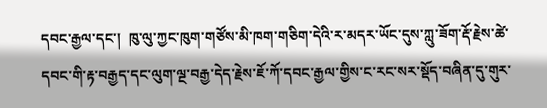དབང་རྒྱལ་དང་།  ཁུ་ལུ་ཀྱང་ཁུག་གཙོས་མི་ཁག་གཅིག་དེའི་ར་མདར་ཡོང་དུས་ཀླུ་ཟོག་རྡོ་རྗེས་ཚེ་དབང་གི་རྟ་བརྒྱད་དང་ལུག་ལྔ་བརྒྱ་དེད་རྗེས་ཇོ་ཀོ་དབང་རྒྱལ་གྱིས་ང་རང་སར་སྡོད་བཞིན་དུ་གུར་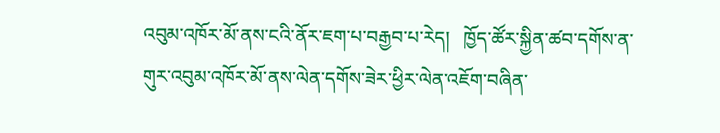འབུམ་འཁོར་མོ་ནས་ངའི་ནོར་ཇག་པ་བརྒྱབ་པ་རེད།   ཁྱོད་ཚོར་སྐྱིན་ཚབ་དགོས་ན་གུར་འབུམ་འཁོར་མོ་ནས་ལེན་དགོས་ཟེར་ཕྱིར་ལེན་འཇོག་བཞིན་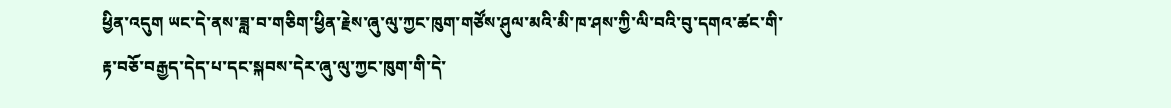ཕྱིན་འདུག ཡང་དེ་ནས་ཟླ་བ་གཅིག་ཕྱིན་རྗེས་ཞུ་ལུ་ཀྱང་ཁུག་གཙོས་ཤུལ་མའི་མི་ཁ་ཤས་ཀྱི་ལི་བའི་བུ་དགའ་ཚང་གི་རྟ་བཅོ་བརྒྱད་དེད་པ་དང་སྐབས་དེར་ཞུ་ལུ་ཀྱང་ཁུག་གི་དེ་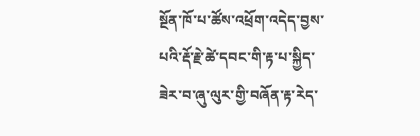སྔོན་ཁོ་པ་ཚོས་འཕྲོག་འདེད་བྱས་པའི་རྡོ་རྗེ་ཚེ་དབང་གི་རྟ་པ་སྐྱིད་ཟེར་བ་ཞུ་ལུར་གྱི་བཞོན་རྟ་རེད་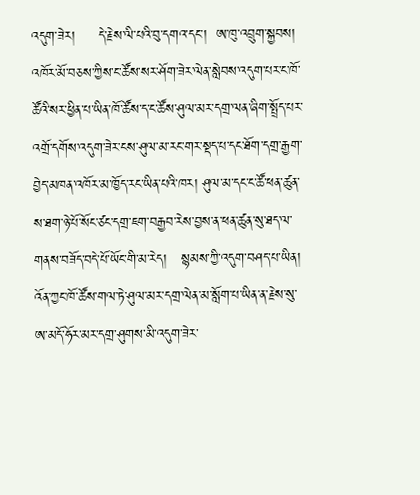འདུག་ཟེར།     དེ་རྗེས་ལི་པའི་བུ་དགའ་དང་།  ཨ་ཁུ་འབྲུག་སྐྱབས། འཁོར་མོ་བཅས་ཀྱིས་ང་ཚོས་སར་ཤོག་ཟེར་ལེན་སླེབས་འདུག་པར་ང་ཁོ་ཚོའི་སར་ཕྱིན་པ་ཡིན་ཁོ་ཚོས་ད་ང་ཚོས་ཤུལ་མར་དགྲ་ལན་ཞིག་སྤྲོད་པར་འགྲོ་དགོས་འདུག་ཟེར་ངས་ཤུལ་མ་རང་གར་སྡད་པ་དང་ཐོག་དགྲ་རྒྱག་བྱེད་མཁན་འཁོར་མ་ཁྱོད་རང་ཡིན་པའི་ཁར། ཤུལ་མ་དང་ང་ཚོ་ཕན་ཚུན་ས་ཐག་ཉེ་པོ་སོང་ཙང་དགྲ་ཇག་བརྒྱབ་རེས་བྱས་ན་ཕན་ཚུན་སུ་ཐད་ལ་གནས་བཟོད་བདེ་པོ་ཡོང་གི་མ་རེད།   སྙམས་ཀྱི་འདུག་བཤད་པ་ཡིན།   འོན་ཀྱང་ཁོ་ཚོས་གལ་ཏེ་ཤུལ་མར་དགྲ་ལེན་མ་སློག་པ་ཡིན་ན་རྗེས་སུ་ཨ་མདོ་ཧོར་མར་དགྲ་ཤུགས་མི་འདུག་ཟེར་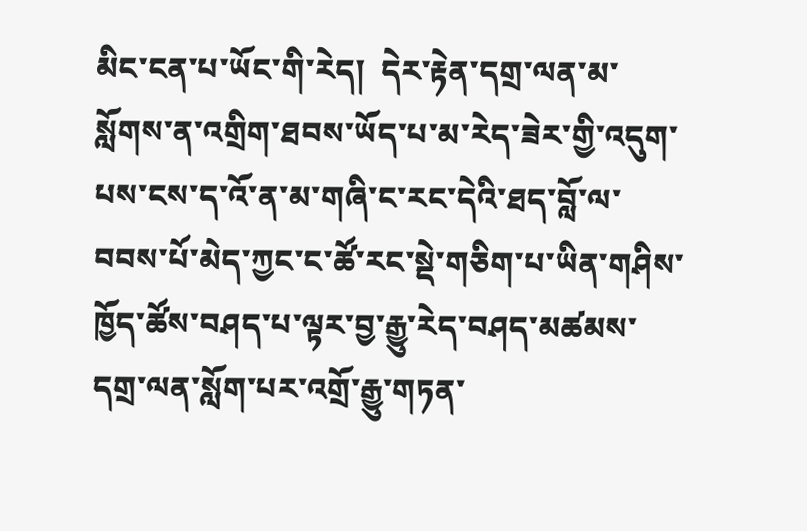མིང་ངན་པ་ཡོང་གི་རེད།  དེར་རྟེན་དགྲ་ལན་མ་སློགས་ན་འགྲིག་ཐབས་ཡོད་པ་མ་རེད་ཟེར་གྱི་འདུག་པས་ངས་ད་འོ་ན་མ་གཞི་ང་རང་དེའི་ཐད་བློ་ལ་བབས་པོ་མེད་ཀྱང་ང་ཚོ་རང་སྡེ་གཅིག་པ་ཡིན་གཤིས་ཁྱོད་ཚོས་བཤད་པ་ལྟར་བྱ་རྒྱུ་རེད་བཤད་མཚམས་དགྲ་ལན་སློག་པར་འགྲོ་རྒྱུ་གཏན་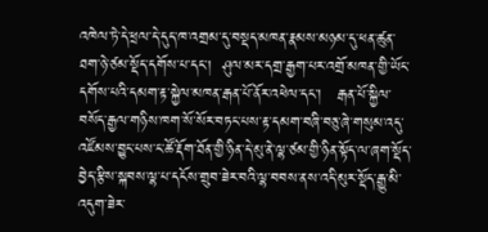འཁེལ་ཏེ་དེ་ཕྲལ་དེ་དུད་ཁ་འགྲམ་དུ་བསྡད་མཁན་རྣམས་མཉམ་དུ་ཕན་ཚུན་ཐག་ཉེ་ཙམ་སྡོད་དགོས་པ་དང་།  ཤུལ་མར་དགྲ་རྒྱག་པར་འགྲོ་མཁན་གྱི་ཡོང་དགོས་པའི་དམག་རྟ་སྐྱེལ་མཁན་རྒན་པོ་ནོར་འཕེལ་དང་།   རྒན་པོ་སྐྱིལ་བསོད་རྒྱལ་གཉིས་ཁག་སོ་སོར་བཏང་པས་རྟ་དམག་བཞི་བཅུ་ཞེ་གསུམ་འདུ་འཛོམས་བྱུང་པས་ང་ཚོ་རྡོག་ཐོན་གྱི་ཉིན་དེ་མུ་ནེ་ལྷ་ཙམ་གྱི་ཉིན་སྟོད་ལ་ཞག་སྡོད་བྱེད་རྩིས་སྐབས་ལྷ་པ་དངོས་གྲུབ་ཟེར་བའི་ལྷ་བབས་ནས་འདི་མུར་སྡོད་རྒྱུ་མི་འདུག་ཟེར་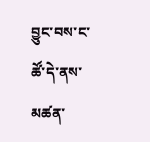བྱུང་བས་ང་ཚོ་དེ་ནས་མཚན་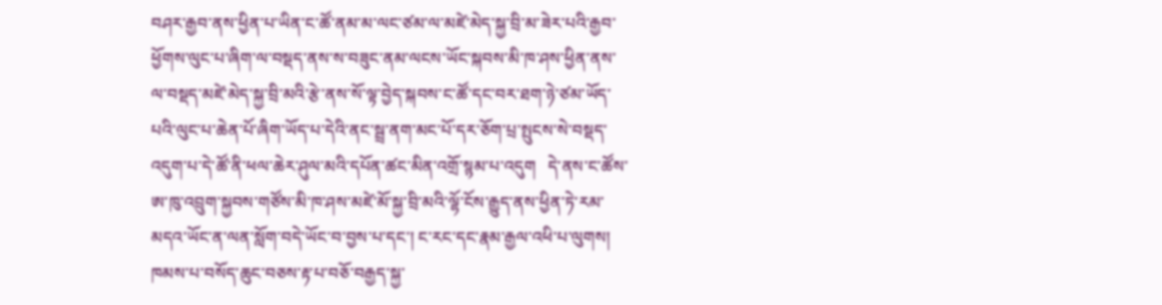བཤར་རྒྱབ་ནས་ཕྱིན་པ་ཡིན་ང་ཚོ་ནམ་མ་ལང་ཙམ་ལ་མཛེ་མེད་སྐྱ་བྲི་མ་ཟེར་པའི་རྒྱབ་ཕྱོགས་ལུང་པ་ཞིག་ལ་བསྡད་ནས་ས་བཟུང་ནམ་ལངས་ཡོང་སྐབས་མི་ཁ་ཤས་ཕྱིན་ནས་ལ་བསྡད་མཛེ་མེད་སྐྱ་བྲི་མའི་རྩེ་ནས་སོ་ལྟ་བྱེད་སྐབས་ང་ཚོ་དང་བར་ཐག་ཉེ་ཙམ་ཡོད་པའི་ལུང་པ་ཆེན་པོ་ཞིག་ཡོད་པ་དེའི་ནང་སྦྲ་ནག་མང་པོ་དར་ཅོག་པྲ་སྤུངས་སེ་བསྡད་འདུག་པ་དེ་ཚོ་ནི་ཕལ་ཆེར་ཤུལ་མའི་དཔོན་ཚང་མིན་འགྲོ་སྙམ་པ་འདུག   དེ་ནས་ང་ཚོས་ཨ་ཁུ་འབྲུག་སྐྱབས་གཙོས་མི་ཁ་ཤས་མཛེ་མོ་སྐྱ་བྲི་མའི་ལྷོ་ངོས་རྒྱུད་ནས་ཕྱིན་ཏེ་རམ་མདའ་ཡོང་ན་ལན་སློག་བདེ་ཡོང་བ་བྱས་པ་དང་། ང་རང་དང་རྣམ་རྒྱལ་འཕི་པ་ལུགས།   ཁམས་པ་བསོད་ཆུང་བཅས་རྟ་པ་བཅོ་བརྒྱད་སྐྱ་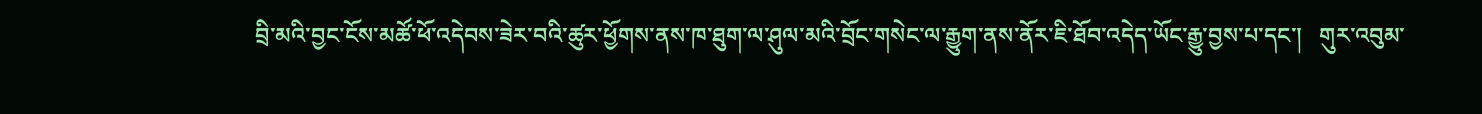བྲི་མའི་བྱང་ངོས་མཚོ་ཕོ་འདེབས་ཟེར་བའི་ཚུར་ཕྱོགས་ནས་ཁ་ཐུག་ལ་ཤུལ་མའི་བྲོང་གསེང་ལ་རྒྱུག་ནས་ནོར་ཇི་ཐོབ་འདེད་ཡོང་རྒྱུ་བྱས་པ་དང་།   གུར་འབུམ་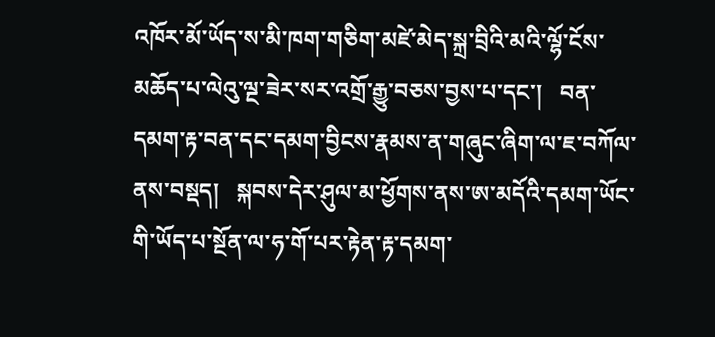འཁོར་མོ་ཡོད་ས་མི་ཁག་གཅིག་མཛེ་མེད་སྐྲ་བྲིའི་མའི་ལྷོ་ངོས་མཆོད་པ་ལེའུ་ལྔ་ཟེར་སར་འགྲོ་རྒྱུ་བཅས་བྱས་པ་དང་།   བན་དམག་རྟ་བན་དང་དམག་བྱིངས་རྣམས་ན་གཞུང་ཞིག་ལ་ཇ་བཀོལ་ནས་བསྡད།   སྐབས་དེར་ཤུལ་མ་ཕྱོགས་ནས་ཨ་མདོའི་དམག་ཡོང་གི་ཡོད་པ་སྔོན་ལ་ཧ་གོ་པར་རྟེན་རྟ་དམག་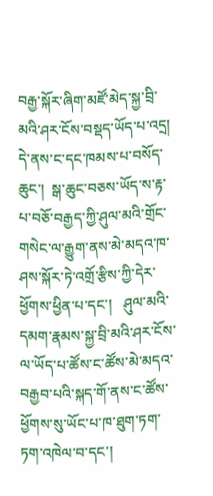བརྒྱ་སྐོར་ཞིག་མཛོ་མེད་སྐྱ་བྲི་མའི་ཤར་ངོས་བསྡད་ཡོད་པ་འདྲ། དེ་ནས་ང་དང་ཁམས་པ་བསོད་ཆུང་།  སྒ་ཆུང་བཅས་ཡོད་ས་རྟ་པ་བཅོ་བརྒྱད་ཀྱི་ཤུལ་མའི་གྲོང་གསེང་ལ་རྒྱུག་ནས་མེ་མདའ་ཁ་ཤས་སྐོར་ཏེ་འགྲོ་རྩིས་ཀྱི་དེར་ཕྱོགས་ཕྱིན་པ་དང་།   ཤུལ་མའི་དམག་རྣམས་སྐྱ་བྲི་མའི་ཤར་ངོས་ལ་ཡོད་པ་ཚོས་ང་ཚོས་མེ་མདའ་བརྒྱབ་པའི་སྐད་གོ་ནས་ང་ཚོས་ཕྱོགས་སུ་ཡོང་པ་ཁ་ཐུག་ཏག་ཏག་འཁེལ་བ་དང་།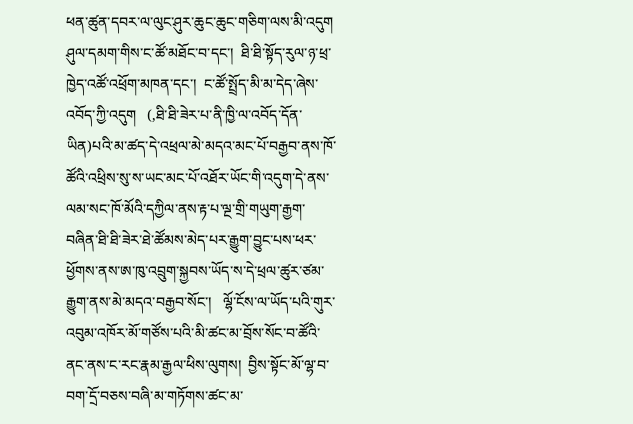ཕན་ཚུན་དབར་ལ་ལུང་ཤུར་ཆུང་ཆུང་གཅིག་ལས་མི་འདུག     ཤུལ་དམག་གིས་ང་ཚོ་མཐོང་བ་དང་།  ཐི་ཐི་སྟོད་རུལ་ཉ་ཕྲ་ཁྱེད་འཚོ་འཕྲོག་མཁན་དང་།  ང་ཚོ་སྤྲོད་མི་མ་དེད་ཞེས་འབོད་ཀྱི་འདུག   (,ཐི་ཐི་ཟེར་པ་ནི་ཁྱི་ལ་འབོད་དོན་ཡིན)པའི་མ་ཚད་དེ་འཕྲལ་མེ་མདའ་མང་པོ་བརྒྱབ་ནས་ཁོ་ཚོའི་འཕྲིས་སུ་ས་ཡང་མང་པོ་འཐོར་ཡོང་གི་འདུག་དེ་ནས་ལམ་སང་ཁོ་མོའི་དཀྱིལ་ནས་རྟ་པ་ལྔ་གྲི་གཡུག་རྒྱག་བཞིན་ཐི་ཐི་ཟེར་ཐེ་ཚོམས་མེད་པར་རྒྱུག་བྱུང་པས་ཕར་ཕྱོགས་ནས་ཨ་ཁུ་འབྲུག་སྐྱབས་ཡོད་ས་དེ་ཕྲལ་ཚུར་ཙམ་རྒྱུག་ནས་མེ་མདའ་བརྒྱབ་སོང་།   ལྷོ་ངོས་ལ་ཡོད་པའི་གུར་འབུམ་འཁོར་མོ་གཙོས་པའི་མི་ཚང་མ་བྲོས་སོང་བ་ཚོའི་ནང་ནས་ང་རང་རྣམ་རྒྱལ་ཕིས་ལུགས།  བྱིས་སྟོང་མོ་ལྷ་བ་བག་དྲོ་བཅས་བཞི་མ་གཏོགས་ཚང་མ་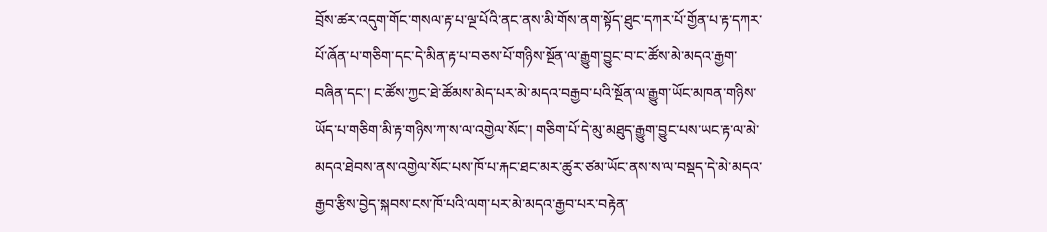བྲོས་ཚར་འདུག་གོང་གསལ་རྟ་པ་ལྔ་པོའི་ནང་ནས་མི་གོས་ནག་སྟོད་ཐུང་དཀར་པོ་གྱོན་པ་རྟ་དཀར་པོ་ཞོན་པ་གཅིག་དང་དེ་མིན་རྟ་པ་བཅས་པོ་གཉིས་སྔོན་ལ་རྒྱུག་བྱུང་བ་ང་ཚོས་མེ་མདའ་རྒྱག་བཞིན་དང་། ང་ཚོས་ཀྱང་ཐེ་ཚོམས་མེད་པར་མེ་མདའ་བརྒྱབ་པའི་སྔོན་ལ་རྒྱུག་ཡོང་མཁན་གཉིས་ཡོད་པ་གཅིག་མི་རྟ་གཉིས་ཀ་ས་ལ་འགྱེལ་སོང་། གཅིག་པོ་དེ་མུ་མཐུད་རྒྱུག་བྱུང་པས་ཡང་རྟ་ལ་མེ་མདའ་ཐེབས་ནས་འགྱེལ་སོང་པས་ཁོ་པ་རྐང་ཐང་མར་ཚུར་ཙམ་ཡོང་ནས་ས་ལ་བསྡད་དེ་མེ་མདའ་རྒྱབ་རྩིས་བྱེད་སྐབས་ངས་ཁོ་པའི་ལག་པར་མེ་མདའ་རྒྱབ་པར་བརྟེན་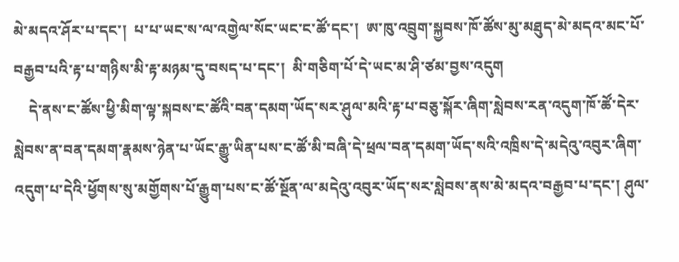མེ་མདའ་ཤོར་པ་དང་།  པ་པ་ཡང་ས་ལ་འགྱེལ་སོང་ཡང་ང་ཚོ་དང་།  ཨ་ཁུ་འབྲུག་སྐྱབས་ཁོ་ཚོས་མུ་མཐུད་མེ་མདའ་མང་པོ་བརྒྱབ་པའི་རྟ་པ་གཉིས་མི་རྟ་མཉམ་དུ་བསད་པ་དང་།  མི་གཅིག་པོ་དེ་ཡང་མ་ཤི་ཙམ་བྱས་འདུག
    དེ་ནས་ང་ཚོས་ཕྱི་མིག་ལྟ་སྐབས་ང་ཚོའི་བན་དམག་ཡོད་སར་ཤུལ་མའི་རྟ་པ་བཅུ་སྐོར་ཞིག་སླེབས་རན་འདུག་ཁོ་ཚོ་དེར་སླེབས་ན་བན་དམག་རྣམས་ཉེན་པ་ཡོང་རྒྱུ་ཡིན་པས་ང་ཚོ་མི་བཞི་དེ་ཕྲལ་བན་དམག་ཡོད་སའི་འཁྲིས་དེ་མདེའུ་འབུར་ཞིག་འདུག་པ་དེའི་ཕྱོགས་སུ་མགྱོགས་པོ་རྒྱུག་པས་ང་ཚོ་སྔོན་ལ་མདེའུ་འབུར་ཡོད་སར་སླེབས་ནས་མེ་མདའ་བརྒྱབ་པ་དང་། ཤུལ་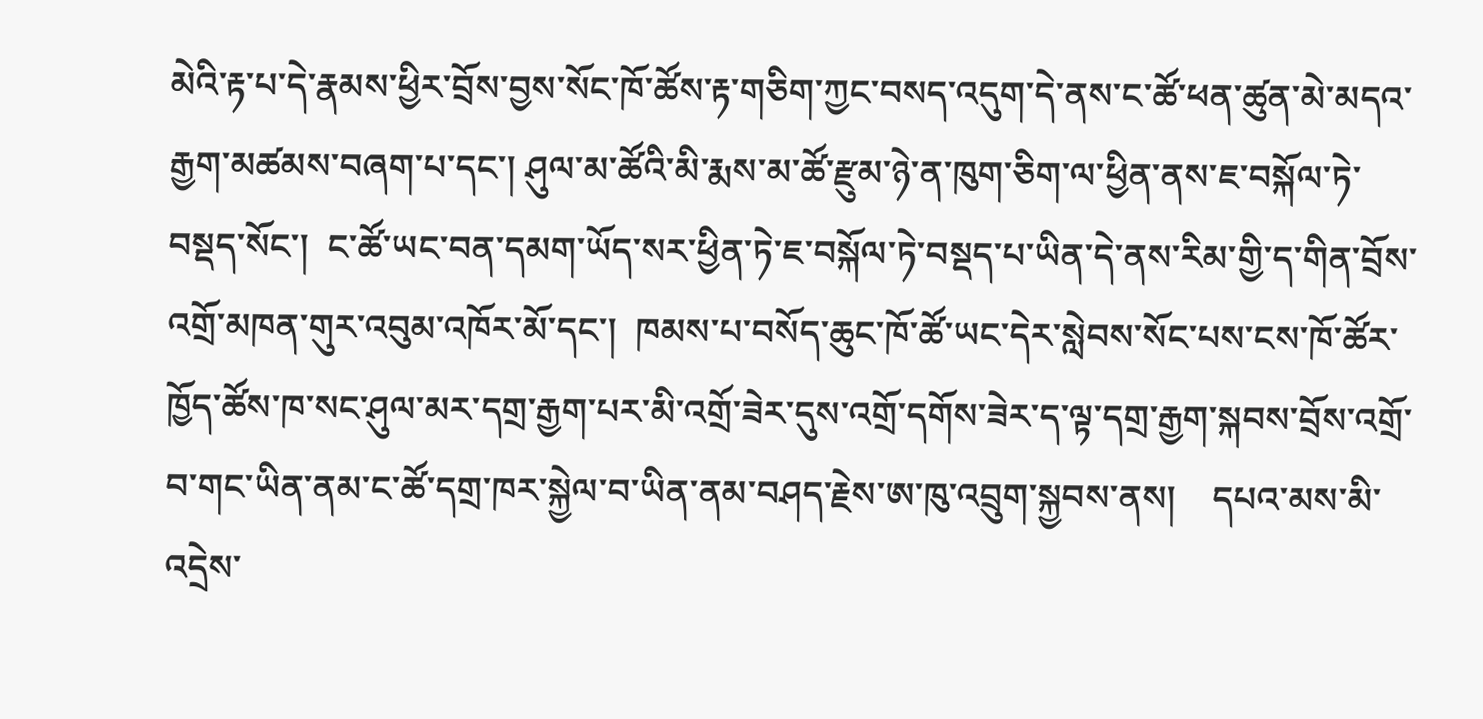མེའི་རྟ་པ་དེ་རྣམས་ཕྱིར་བྲོས་བྱས་སོང་ཁོ་ཚོས་རྟ་གཅིག་ཀྱང་བསད་འདུག་དེ་ནས་ང་ཚོ་ཕན་ཚུན་མེ་མདའ་རྒྱག་མཚམས་བཞག་པ་དང་། ཤུལ་མ་ཚོའི་མི་རྨས་མ་ཚོ་རྫུམ་ཉེ་ན་ཁུག་ཅིག་ལ་ཕྱིན་ནས་ཇ་བསྐོལ་ཏེ་བསྡད་སོང་།  ང་ཚོ་ཡང་བན་དམག་ཡོད་སར་ཕྱིན་ཏེ་ཇ་བསྐོལ་ཏེ་བསྡད་པ་ཡིན་དེ་ནས་རིམ་གྱི་ད་གིན་བྲོས་འགྲོ་མཁན་གུར་འབུམ་འཁོར་མོ་དང་།  ཁམས་པ་བསོད་ཆུང་ཁོ་ཚོ་ཡང་དེར་སླེབས་སོང་པས་ངས་ཁོ་ཚོར་ཁྱོད་ཚོས་ཁ་སང་ཤུལ་མར་དགྲ་རྒྱག་པར་མི་འགྲོ་ཟེར་དུས་འགྲོ་དགོས་ཟེར་ད་ལྟ་དགྲ་རྒྱག་སྐབས་བྲོས་འགྲོ་བ་གང་ཡིན་ནམ་ང་ཚོ་དགྲ་ཁར་སྐྱེལ་བ་ཡིན་ནམ་བཤད་རྗེས་ཨ་ཁུ་འབྲུག་སྐྱབས་ནས།    དཔའ་མས་མི་འདྲེས་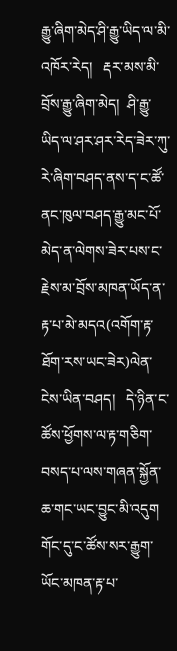རྒྱུ་ཞིག་མེད་ཤི་རྒྱུ་ཡིད་ལ་མི་འཁོར་རེད།   རྡར་མས་མི་བྲོས་རྒྱུ་ཞིག་མེད།  ཤི་རྒྱུ་ཡིད་ལ་ཤར་ཤར་རེད་ཟེར་ཀུ་རེ་ཞིག་བཤད་ནས་ད་ང་ཚོ་ནང་ཁུལ་བཤད་རྒྱུ་མང་པོ་མེད་ན་ལེགས་ཟེར་པས་ང་རྗེས་མ་བྲོས་མཁན་ཡོད་ན་རྟ་པ་མེ་མདའ(འགོག་རྟ་ཐོག་རས་ཡང་ཟེར)ལེན་ངེས་ཡིན་བཤད།   དེ་ཉིན་ང་ཚོས་ཕྱོགས་ལ་རྟ་གཅིག་བསད་པ་ལས་གཞན་སྐྱོན་ཆ་གང་ཡང་བྱུང་མི་འདུག    གོང་དུ་ང་ཚོས་སར་རྒྱུག་ཡོང་མཁན་རྟ་པ་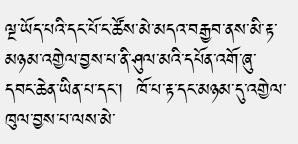ལྔ་ཡོད་པའི་དང་པོ་ང་ཚོས་མེ་མདའ་བརྒྱབ་ནས་མི་རྟ་མཉམ་འགྱེལ་བྱས་པ་ནི་ཤུལ་མའི་དཔོན་འགོ་ཞུ་དབང་ཆེན་ཡིན་པ་དང་།  ཁོ་པ་རྟ་དང་མཉམ་དུ་འགྱེལ་ཁུལ་བྱས་པ་ལས་མེ་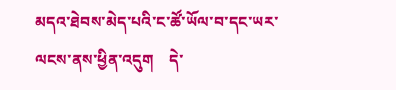མདའ་ཐེབས་མེད་པའི་ང་ཚོ་ཡོལ་བ་དང་ཡར་ལངས་ནས་ཕྱིན་འདུག    དེ་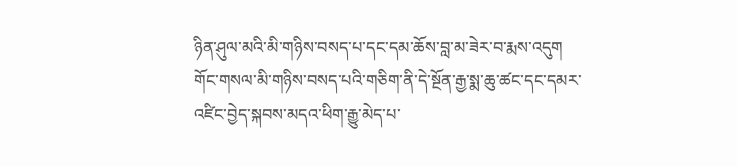ཉིན་ཤུལ་མའི་མི་གཉིས་བསད་པ་དང་དམ་ཆོས་བླ་མ་ཟེར་བ་རྨས་འདུག     གོང་གསལ་མི་གཉིས་བསད་པའི་གཅིག་ནི་དེ་སྔོན་རྒྱ་སྨ་ཆུ་ཚང་དང་དམར་འཛིང་བྱེད་སྐབས་མདའ་ཕིག་རྒྱུ་མེད་པ་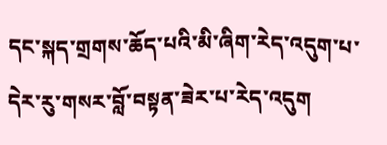དང་སྐད་གྲགས་ཆོད་པའི་མི་ཞིག་རེད་འདུག་པ་དེར་རུ་གསར་བློ་བསྟན་ཟེར་པ་རེད་འདུག